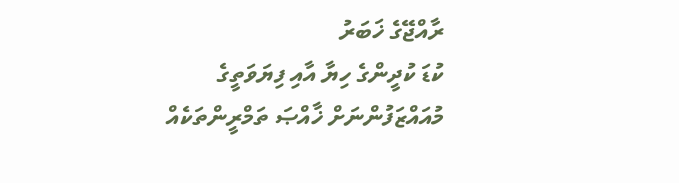ރާއްޖޭގެ ޚަބަރު
ކުޑަ ކުދީންގެ ހިޔާ އާއި ފިޔަވަތީގެ މުއައްޒަފުންނަށް ޚާއްޞަ ތަމްރީންތަކެއް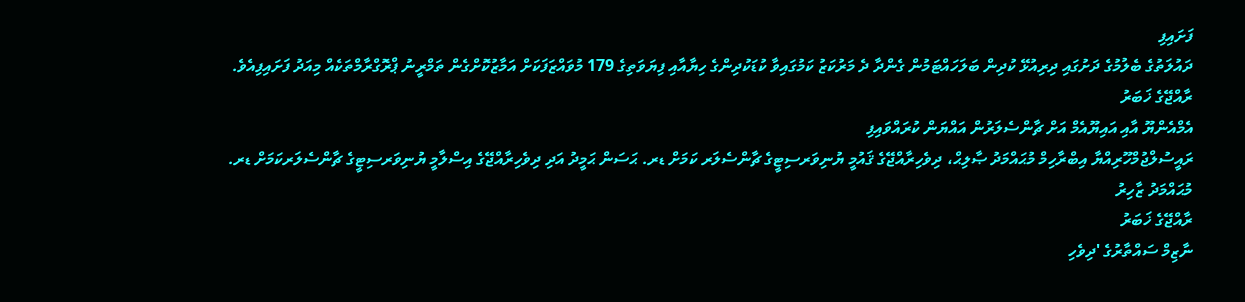ފަށައިފި
ދައުލަތުގެ ބެލުމުގެ ދަށުގައި ދިރިއުޅޭ ކުދިން ބަލަހައްޓަމުން ގެންދާ ދެ މަރުކަޒު ކަމުގައިވާ ކުޑަކުދިންގެ ހިޔާއާއި ފިޔަވަތިގެ 179 މުވައްޒަފަކަށް އަމާޒުކޮށްގެން ތަމްރީނު ޕްރޮގްރާމްތަކެއް މިއަދު ފަށައިފިއެވެ.
ރާއްޖޭގެ ޚަބަރު
އެމްއެންޔޫ އާއި އައިޔޫއެމް އަށް ޗާންސެލަރުން އައްޔަން ކުރައްވައިފި
ރައީސުލްޖުމްހޫރިއްޔާ އިބްރާހިމް މުޙައްމަދު ޞާލިޙް، ދިވެހިރާއްޖޭގެ ޤައުމީ ޔުނިވަރސިޓީގެ ޗާންސެލަރ ކަމަށް ޑރ. ޙަސަން ޙަމީދު އަދި ދިވެހިރާއްޖޭގެ އިސްލާމީ ޔުނިވަރސިޓީގެ ޗާންސެލަރކަމަށް ޑރ. މުޙައްމަދު ޒާހިރު
ރާއްޖޭގެ ޚަބަރު
ނާޒިމް ސައްތާރުގެ 'ދިވެހި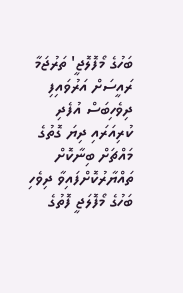ބަހުގެ މޯފޮލޮޖީ' ތަރުޖަމާ ރައީސަށް އަރުވައިފި
ދިވެހިބަސް އުފެދި ކުރިއަރައި ދިޔަ ގޮތުގެ މައްޗަށް ބިނާކޮށް ތައްޔާރުކޮށްފައިވާ ދިވެހި ބަހުގެ މޯފޮލަޖީ ފޮތުގެ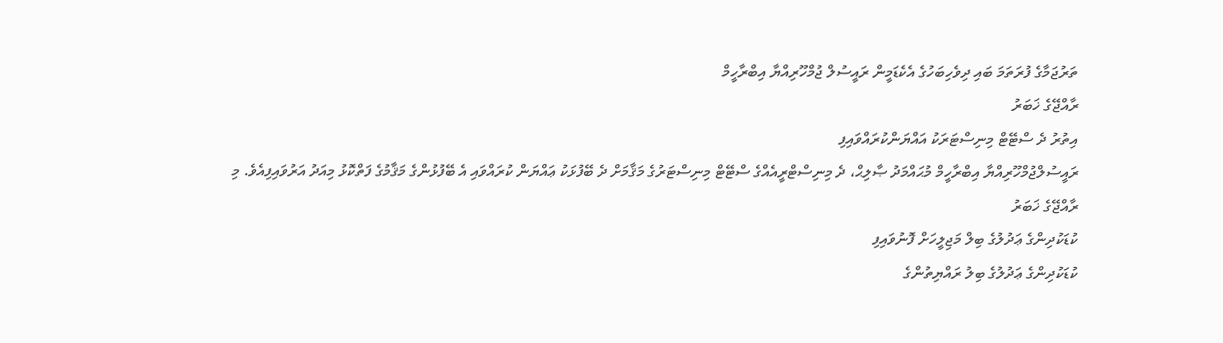ތަރުޖަމާގެ ފުރަތަމަ ބައި ދިވެހިބަހުގެ އެކެޑަމީން ރައީސުލް ޖުމްހޫރިއްޔާ އިބްރާހީމް
ރާއްޖޭގެ ޚަބަރު
އިތުރު ދެ ސްޓޭޓް މިނިސްޓަރަކު އައްޔަންކުރައްވައިފި
ރައީސުލްޖުމްހޫރިއްޔާ އިބްރާހީމް މުޙައްމަދު ޞާލިޙް، ދެ މިނިސްޓްރީއެއްގެ ސްޓޭޓް މިނިސްޓަރުގެ މަޤާމަށް ދެ ބޭފުޅަކު ޢައްޔަން ކުރައްވައި އެ ބޭފުޅުންގެ މަޤާމުގެ ފަތްކޮޅު މިއަދު އަރުވައިފިއެވެ. މި
ރާއްޖޭގެ ޚަބަރު
ކުޑަކުދިންގެ ޢަދުލުގެ ބިލް މަޖިލީހަށް ފޮނުވައިފި
ކުޑަކުދިންގެ ޢަދުލުގެ ބިލު ރައްޔިތުންގެ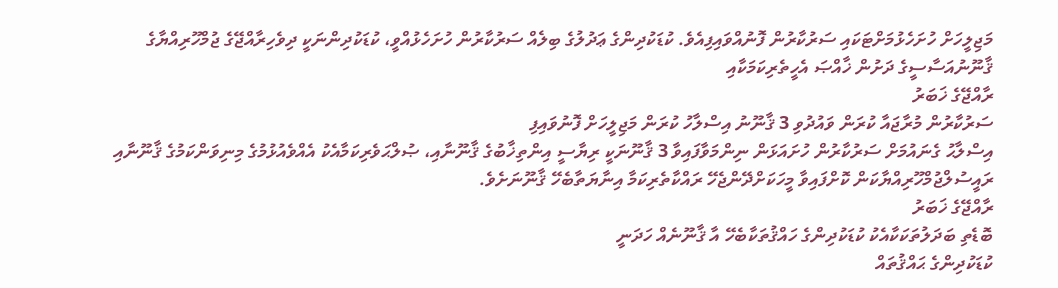މަޖިލީހަށް ހުށަހެޅުމަށްޓަކައި ސަރުކާރުން ފޮނުއްވައިފިއެވެ. ކުޑަކުދިންގެ ޢަދުލުގެ ބިލެއް ސަރުކާރުން ހުށަހެޅުއްވީ، ކުޑަކުދިންނަކީ ދިވެހިރާއްޖޭގެ ޖުމްހޫރިއްޔާގެ ޤާނޫނުއަސާސީގެ ދަށުން ޚާއްޞަ އެހީތެރިކަމަކާއި
ރާއްޖޭގެ ޚަބަރު
ސަރުކާރުން މުރާޖައާ ކުރަން ވައުދުވި 3 ޤާނޫނު އިސްލާހު ކުރަން މަޖިލީހަށް ފޮނުވައިފި
އިސްލާޙު ގެނައުމަށް ސަރުކާރުން ހުށައަޅަން ނިންމަވާފައިވާ 3 ޤާނޫނަކީ ރިޔާސީ އިންތިޚާބުގެ ޤާނޫނާއި، ޞުލްޙަވެރިކަމާއެކު އެއްވެއުޅުމުގެ މިނިވަންކަމުގެ ޤާނޫނާއި ރައީސުލްޖުމްހޫރިއްޔާކަން ކޮށްފައިވާ މީހަކަށްދޭންޖެހޭ ރައްކާތެރިކަމާ އިނާޔަތާބެހޭ ޤާނޫނަށެވެ.
ރާއްޖޭގެ ޚަބަރު
ބޮޑެތި ބަދަލުތަކަކާއެކު ކުޑަކުދިންގެ ހައްޤުތަކާބެހޭ އާ ޤާނޫނެއް ހަދަނީ
ކުޑަކުދިންގެ ޙައްޤުތައް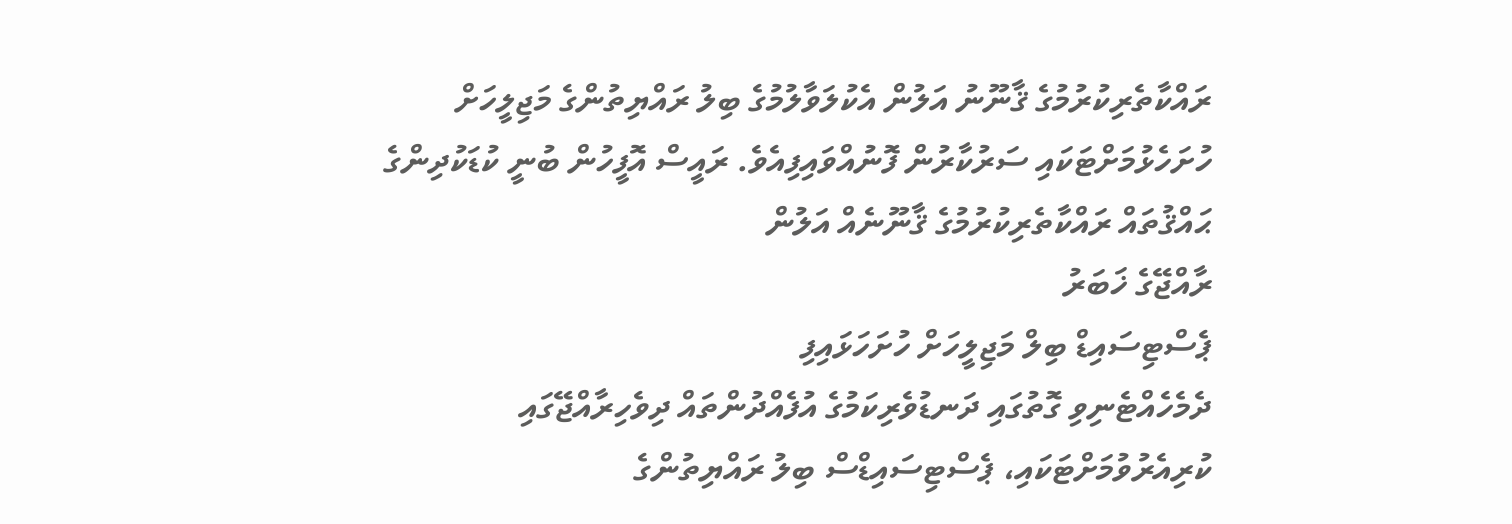ރައްކާތެރިކުރުމުގެ ޤާނޫނު އަލުން އެކުލަވާލުމުގެ ބިލު ރައްޔިތުންގެ މަޖިލީހަށް ހުށަހެޅުމަށްޓަކައި ސަރުކާރުން ފޮނުއްވައިފިއެވެ. ރައީސް އޮފީހުން ބުނީ ކުޑަކުދިންގެ ޙައްޤުތައް ރައްކާތެރިކުރުމުގެ ޤާނޫނެއް އަލުން
ރާއްޖޭގެ ޚަބަރު
ޕެސްޓިސައިޑް ބިލް މަޖިލީހަށް ހުށަހަޅައިފި
ދެމެހެއްޓެނިވި ގޮތުގައި ދަނޑުވެރިކަމުގެ އުފެއްދުންތައް ދިވެހިރާއްޖޭގައި ކުރިއެރުވުމަށްޓަކައި، ޕެސްޓިސައިޑްސް ބިލު ރައްޔިތުންގެ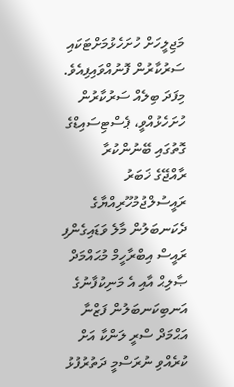މަޖިލީހަށް ހުށަހެޅުމަށްޓަކައި ސަރުކާރުން ފޮނުއްވައިފިއެވެ. މިފަދަ ބިލެއް ސަރުކާރުން ހުށަހެޅުއްވީ، ޕެސްޓިސައިޑްގެ ގޮތުގައި ބޭނުންކުރާ
ރާއްޖޭގެ ޚަބަރު
ރައީސުލްޖުމުހޫރިއްޔާގެ ދެކަނބަލުން މާލެ ވަޑައިގެންފި
ރައީސް އިބްރާހީމް މުޙައްމަދް ޞާލިޙް އާއި އެ މަނިކުފާނުގެ އަނބިކަނބަލުން ފަޒްނާ އަޙްމަދް ސްރީ ލަންކާ އަށް ކުރެއްވި ނުރަސްމީ ދަތުރުފުޅު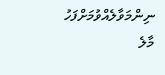ނިންމަވާލެއްވުމަށްފަހު މާލެ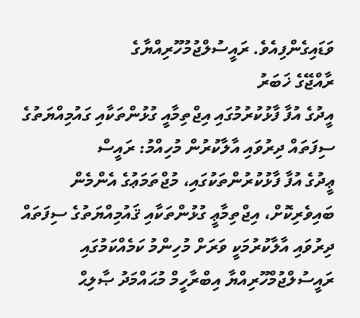ވަޑައިގެންފިއެވެ. ރައީސުލްޖުމުހޫރިއްޔާގެ
ރާއްޖޭގެ ޚަބަރު
އީދުގެ އުފާ ފާޅުކުރުމުގައި އިޖްތިމާއީ ގުޅުންތަކާއި ގައުމިއްޔަތުގެ ސިފަތައް ދިރުވައި އާލާކުރުން މުހިއްމު: ރައީސް
ޢީދުގެ އުފާ ފާޅުކުރުންތަކުގައި، މުޖްތަމަޢުގެ އެންމެން ބައިވެރިކޮށް، އިޖްތިމާޢީ ގުޅުންތަކާއި ޤައުމިއްޔަތުގެ ސިފަތައް ދިރުވައި އާލާކުރުމަކީ ވަރަށް މުހިންމު ކަމެއްކަމުގައި ރައީސުލްޖުމްހޫރިއްޔާ އިބްރާހީމް މުޙައްމަދު ޞާލިޙް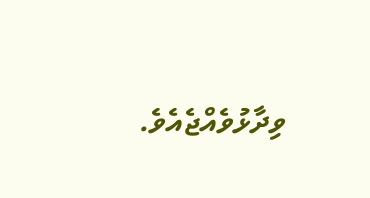ވިދާޅުވެއްޖެއެވެ.